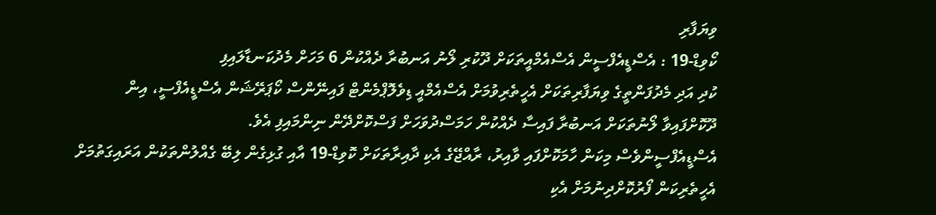ވިޔަފާރި
ކޯވިޑް-19 : އެސްޑީއެފްސީން އެސްއެމްއީތަކަށް ދޫކުރި ލޯނު އަނބުރާ ދެއްކުން 6 މަހަށް މެދުކަނޑާލައިފި
ކުދި އަދި މެދުފަންތީގެ ވިޔަފާރިތަކަށް އެހީތެރިވުމަށް އެސްއެމްއީ ޑިވެލޮޕްމެންޓް ފައިނޭންސް ކޯޕަރޭޝަން އެސްޑީއެފްސީ، އިން ދޫކޮށްފައިވާ ލޯނުތަކަށް އަނބުރާ ފައިސާ ދެއްކުން ހަމަސްދުވަހަށް ފަސްކޮށްދޭން ނިންމައިފި އެވެ.
އެސްޑީއެފްސީންވެސް މިކަން ހާމަކޮށްފައި ވާއިރު، ރާއްޖޭގެ އެކި ދާއިރާތަކަށް ކޮވިޑް-19 އާއި ގުޅިގެން ލިބޭ ގެއްލުންތަކުން އަރައިގަތުމަށް އެހީތެރިކަން ފޯރުކޮށްދިނުމަށް އެކި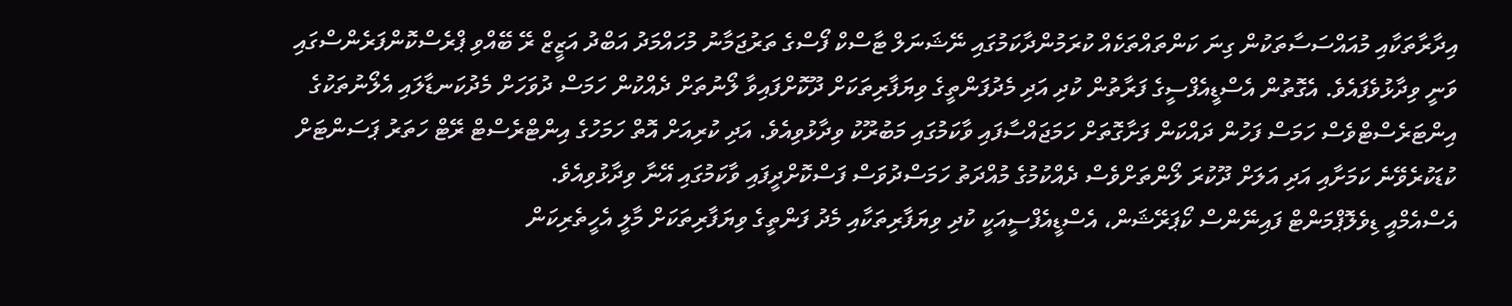އިދާރާތަކާއި މުއައްސަސާތަކުން ގިނަ ކަންތައްތަކެއް ކުރަމުންދާކަމުގައި ނޭޝަނަލް ޓާސްކް ފޯސްގެ ތަރުޖަމާނު މުހައްމަދު އަބްދު އަޒީޒް ރޭ ބޭއްވި ޕްރެސްކޮންފަރެންސްގައި ވަނީ ވިދާޅުވެފައެވެ. އެގޮތުން އެސްޑީއެފްސީގެ ފަރާތުން ކުދި އަދި މެދުފަންތީގެ ވިޔަފާރިތަކަށް ދޫކޮށްފައިވާ ލޯނުތަށް ދެއްކުން ހަމަސް ދުވަހަށް މެދުކަނޑާލައި އެލޯނުތަކުގެ އިންޓަރެސްޓްވެސް ހަމަސް ފަހުން ދައްކަން ފަށާގޮތަށް ހަމަޖައްސާފައި ވާކަމުގައި މަބުރޫކު ވިދާޅުވިއެވެ. އަދި ކުރިއަށް އޮތް ހަމަހުގެ އިންޓްރެސްޓް ރޭޓް ހަތަރު ޕަސަންޓަށް ކުޑަކުރެވޭނެ ކަމަށާއި އަދި އަލަށް ދޫކުރަ ލޯންތަށްވެސް ދެއްކުމުގެ މުއްދަތު ހަމަސްދުވަސް ފަސްކޮށްދީފައި ވާކަމުގައި އޭނާ ވިދާޅުވިއެވެ.
އެސްއެމްއީ ޑިވެލޮޕްމަންޓް ފައިނޭންސް ކޯޕަރޭޝަން، އެސްޑީއެފްސީއަކީ ކުދި ވިޔަފާރިތަކާއި މެދު ފަންތީގެ ވިޔަފާރިތަކަށް މާލީ އެހީތެރިކަން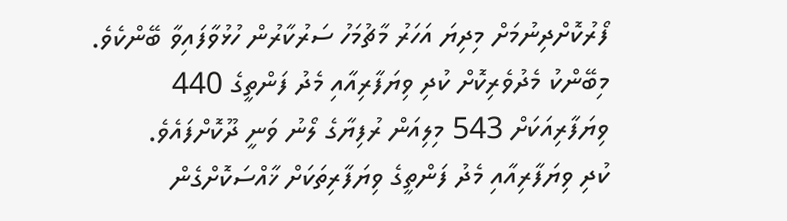ފޯރުކޮށްދިނުމަށް މިދިޔަ އަހަރު މާޗުމަހު ސަރުކާރުން ހުޅުވާފައިވާ ބޭންކެވެ.
މިބޭންކު މެދުވެރިކޮށް ކުދި ވިޔަފާރިއާއި މެދު ފަންތީގެ 440 ވިޔަފާރިއަކަށް 543 މިލިއަން ރުފިޔާގެ ލޯނު ވަނީ ދޫކޮށްފައެވެ.
ކުދި ވިޔަފާރިއާއި މެދު ފަންތީގެ ވިޔަފާރިތަކަށް ޚާއްސަކޮށްގެން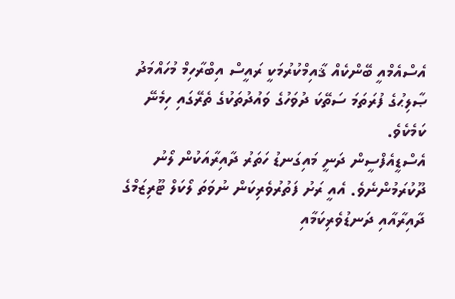އެސްއެމްއީ ބޭންކެއް ޤާއިމްކުރުމަކީ ރައީސް އިބްރާހިމް މުހައްމަދު ޞާލިޙުގެ ފުރަތަމަ ސަތޭކަ ދުވަހުގެ ވައުދުތަކުގެ ތެރޭގައި ހިމެނޭ ކަމެކެވެ.
އެސްޑީއެފްސީން ދަނީ މައިގަނޑު ހަތަރު ދާއިރާއަކުން ލޯނު ދޫކުރަމުންނެވެ. އެއީ ރަށު ފަތުރުވެރިކަން ނުވަތަ ލޯކަލް ޓޫރިޒަމްގެ ދާއިރާއާއި ދަނޑުވެރިކަމާއި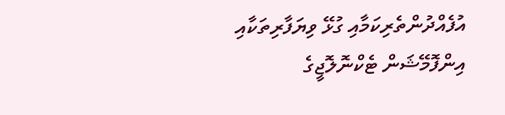އުފެއްދުންތެރިކަމާއި ގުޅޭ ވިޔަފާރިތަކާއި އިންފޮމޭޝަން ޓެކްނޮލޮޖީގެ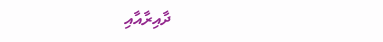ދާއިރާއާއި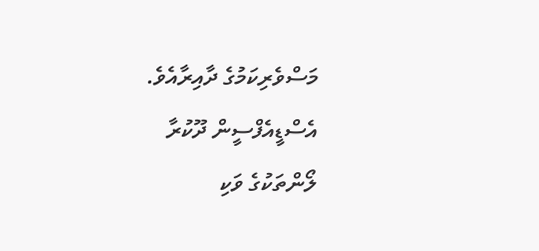މަސްވެރިކަމުގެ ދާއިރާއެވެ.
އެސްޑީއެފްސީން ދޫކުރާ ލޯންތަކުގެ ވަކި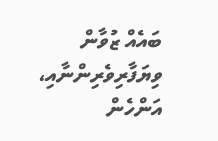ބައެއް ޒުވާން ވިޔަފާރިވެރިންނާއި، އަންހެން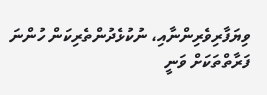ވިޔަފާރިވެރިންނާއި، ނުކުޅެދުންތެރިކަން ހުންނަ ފަރާތްތަކަށް ވަނީ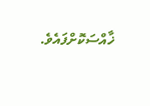ޚާއްސަކޮށްފައެވެ.